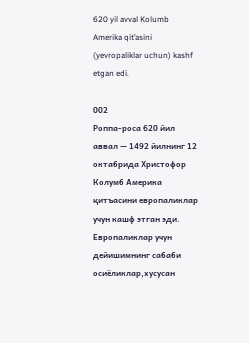620 yil avval Kolumb Amerika qit’asini (yevropaliklar uchun) kashf etgan edi.

002
Роппа-роса 620 йил аввал — 1492 йилнинг 12 октабрида Христофор Колумб Америка қитъасини европаликлар учун кашф этган эди. Европаликлар учун дейишимнинг сабаби осиёликлар,хусусан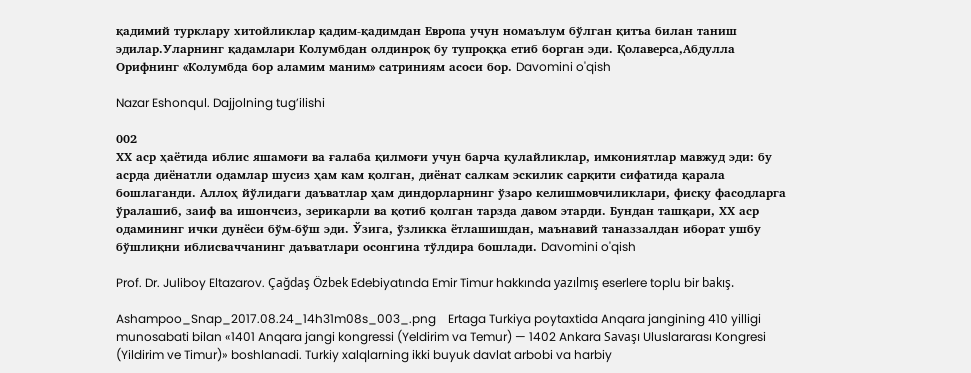қадимий турклару хитойликлар қадим-қадимдан Европа учун номаълум бўлган қитъа билан таниш эдилар.Уларнинг қадамлари Колумбдан олдинроқ бу тупроққа етиб борган эди. Қолаверса,Абдулла Орифнинг «Колумбда бор аламим маним» сатриниям асоси бор. Davomini o'qish

Nazar Eshonqul. Dajjolning tug’ilishi

002
ХХ аср ҳаётида иблис яшамоғи ва ғалаба қилмоғи учун барча қулайликлар, имкониятлар мавжуд эди: бу асрда диёнатли одамлар шусиз ҳам кам қолган, диёнат салкам эскилик сарқити сифатида қарала бошлаганди. Аллоҳ йўлидаги даъватлар ҳам диндорларнинг ўзаро келишмовчиликлари, фисқу фасодларга ўралашиб, заиф ва ишончсиз, зерикарли ва қотиб қолган тарзда давом этарди. Бундан ташқари, ХХ аср одамининг ички дунёси бўм-бўш эди. Ўзига, ўзликка ётлашишдан, маънавий таназзалдан иборат ушбу бўшлиқни иблисваччанинг даъватлари осонгина тўлдира бошлади. Davomini o'qish

Prof. Dr. Juliboy Eltazarov. Çağdaş Özbek Edebiyatında Emir Timur hakkında yazılmış eserlere toplu bir bakış.

Ashampoo_Snap_2017.08.24_14h31m08s_003_.png    Ertaga Turkiya poytaxtida Anqara jangining 410 yilligi munosabati bilan «1401 Anqara jangi kongressi (Yeldirim va Temur) — 1402 Ankara Savaşı Uluslararası Kongresi (Yildirim ve Timur)» boshlanadi. Turkiy xalqlarning ikki buyuk davlat arbobi va harbiy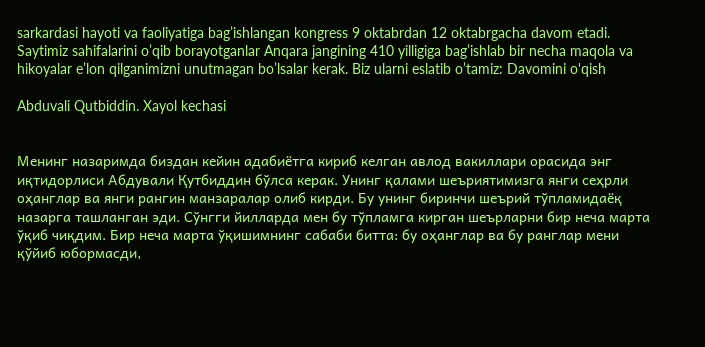sarkardasi hayoti va faoliyatiga bag’ishlangan kongress 9 oktabrdan 12 oktabrgacha davom etadi. Saytimiz sahifalarini o’qib borayotganlar Anqara jangining 410 yilligiga bag’ishlab bir necha maqola va hikoyalar e’lon qilganimizni unutmagan bo’lsalar kerak. Biz ularni eslatib o’tamiz: Davomini o'qish

Abduvali Qutbiddin. Xayol kechasi


Менинг назаримда биздан кейин адабиётга кириб келган авлод вакиллари орасида энг иқтидорлиси Абдували Қутбиддин бўлса керак. Унинг қалами шеъриятимизга янги сеҳрли оҳанглар ва янги рангин манзаралар олиб кирди. Бу унинг биринчи шеърий тўпламидаёқ назарга ташланган эди. Сўнгги йилларда мен бу тўпламга кирган шеърларни бир неча марта ўқиб чиқдим. Бир неча марта ўқишимнинг сабаби битта: бу оҳанглар ва бу ранглар мени қўйиб юбормасди,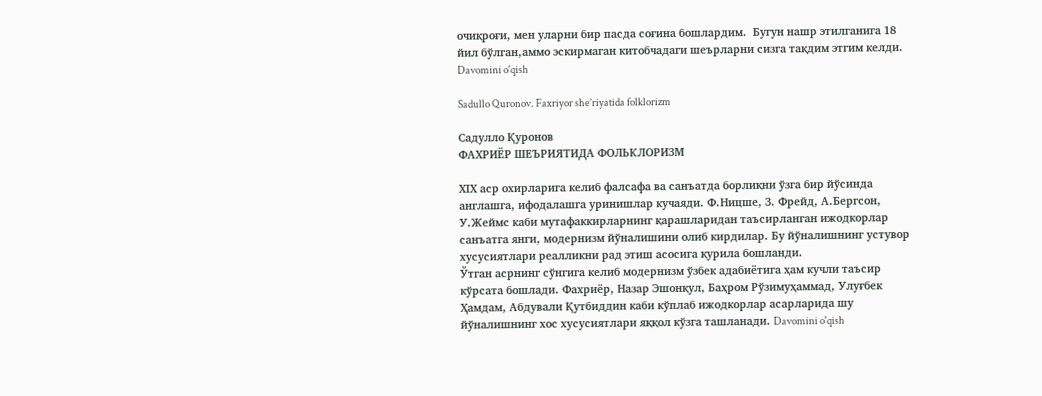очиқроғи, мен уларни бир пасда соғина бошлардим.  Бугун нашр этилганига 18 йил бўлган,аммо эскирмаган китобчадаги шеърларни сизга тақдим этгим келди.  Davomini o'qish

Sadullo Quronov. Faxriyor she’riyatida folklorizm

Садулло Қуронов
ФАХРИЁР ШЕЪРИЯТИДА ФОЛЬКЛОРИЗМ

ХIХ аср охирларига келиб фалсафа ва санъатда борлиқни ўзга бир йўсинда англашга, ифодалашга уринишлар кучаяди. Ф.Ницше, З. Фрейд, А.Бергсон, У.Жеймс каби мутафаккирларнинг қарашларидан таъсирланган ижодкорлар санъатга янги, модернизм йўналишини олиб кирдилар. Бу йўналишнинг устувор хусусиятлари реалликни рад этиш асосига қурила бошланди.
Ўтган асрнинг сўнгига келиб модернизм ўзбек адабиётига ҳам кучли таъсир кўрсата бошлади. Фахриёр, Назар Эшонқул, Баҳром Рўзимуҳаммад, Улуғбек Ҳамдам, Абдували Қутбиддин каби кўплаб ижодкорлар асарларида шу йўналишнинг хос хусусиятлари яққол кўзга ташланади. Davomini o'qish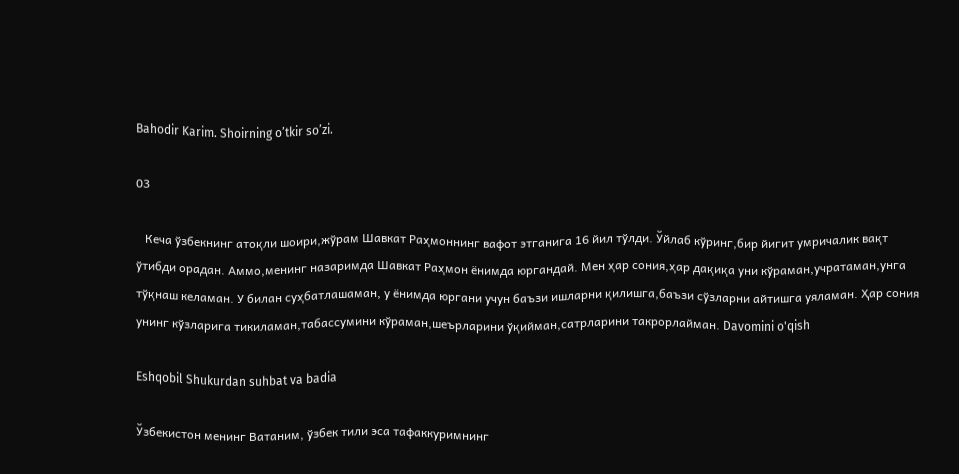Bahodir Karim. Shoirning o’tkir so’zi.

03

   Кеча ўзбекнинг атоқли шоири,жўрам Шавкат Раҳмоннинг вафот этганига 16 йил тўлди. Ўйлаб кўринг,бир йигит умричалик вақт ўтибди орадан. Аммо,менинг назаримда Шавкат Раҳмон ёнимда юргандай. Мен ҳар сония,ҳар дақиқа уни кўраман,учратаман,унга тўқнаш келаман. У билан суҳбатлашаман, у ёнимда юргани учун баъзи ишларни қилишга,баъзи сўзларни айтишга уяламан. Ҳар сония унинг кўзларига тикиламан,табассумини кўраман,шеърларини ўқийман,сатрларини такрорлайман. Davomini o'qish

Eshqobil Shukurdan suhbat va badia

Ўзбекистон менинг Ватаним, ўзбек тили эса тафаккуримнинг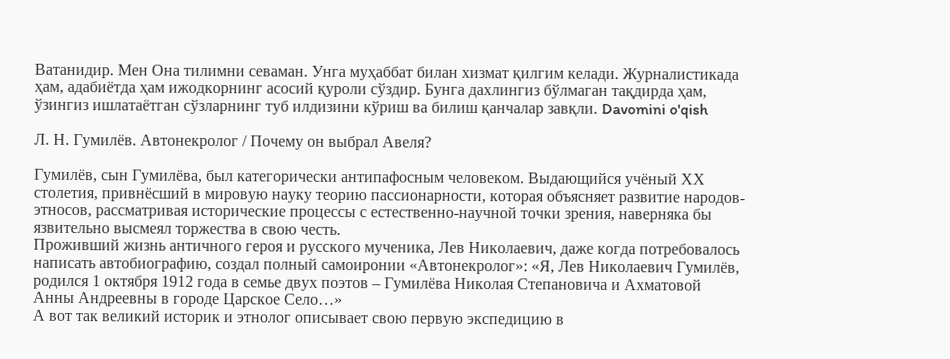Ватанидир. Мен Она тилимни севаман. Унга муҳаббат билан хизмат қилгим келади. Журналистикада ҳам, адабиётда ҳам ижодкорнинг асосий қуроли сўздир. Бунга дахлингиз бўлмаган тақдирда ҳам, ўзингиз ишлатаётган сўзларнинг туб илдизини кўриш ва билиш қанчалар завқли. Davomini o'qish

Л. Н. Гумилёв. Автонекролог / Почему он выбрал Авеля?

Гумилёв, сын Гумилёва, был категорически антипафосным человеком. Выдающийся учёный ХХ столетия, привнёсший в мировую науку теорию пассионарности, которая объясняет развитие народов-этносов, рассматривая исторические процессы с естественно-научной точки зрения, наверняка бы язвительно высмеял торжества в свою честь.
Проживший жизнь античного героя и русского мученика, Лев Николаевич, даже когда потребовалось написать автобиографию, создал полный самоиронии «Автонекролог»: «Я, Лев Николаевич Гумилёв, родился 1 октября 1912 года в семье двух поэтов – Гумилёва Николая Степановича и Ахматовой Анны Андреевны в городе Царское Село…»
А вот так великий историк и этнолог описывает свою первую экспедицию в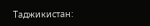Таджикистан: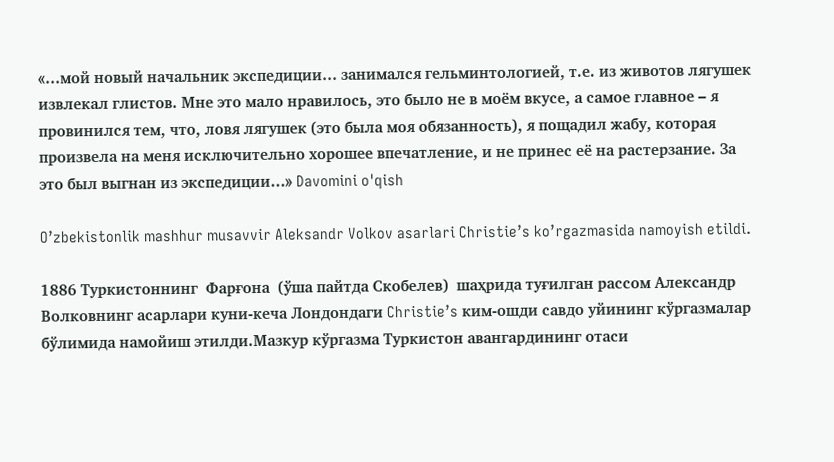«…мой новый начальник экспедиции… занимался гельминтологией, т.е. из животов лягушек извлекал глистов. Мне это мало нравилось, это было не в моём вкусе, а самое главное – я провинился тем, что, ловя лягушек (это была моя обязанность), я пощадил жабу, которая произвела на меня исключительно хорошее впечатление, и не принес её на растерзание. За это был выгнан из экспедиции…» Davomini o'qish

O’zbekistonlik mashhur musavvir Aleksandr Volkov asarlari Christie’s ko’rgazmasida namoyish etildi.

1886 Туркистоннинг  Фарғона  (ўша пайтда Скобелев)  шаҳрида туғилган рассом Александр Волковнинг асарлари куни-кеча Лондондаги Christie’s ким-ошди савдо уйининг кўргазмалар бўлимида намойиш этилди.Мазкур кўргазма Туркистон авангардининг отаси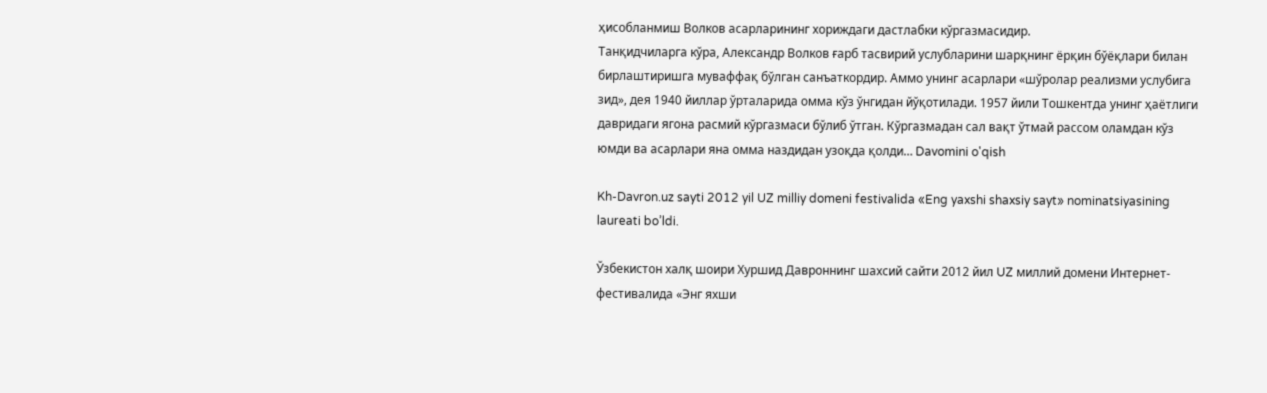ҳисобланмиш Волков асарларининг хориждаги дастлабки кўргазмасидир.
Танқидчиларга кўра, Александр Волков ғарб тасвирий услубларини шарқнинг ёрқин бўёқлари билан бирлаштиришга муваффақ бўлган санъаткордир. Аммо унинг асарлари «шўролар реализми услубига зид», дея 1940 йиллар ўрталарида омма кўз ўнгидан йўқотилади. 1957 йили Тошкентда унинг ҳаётлиги давридаги ягона расмий кўргазмаси бўлиб ўтган. Кўргазмадан сал вақт ўтмай рассом оламдан кўз юмди ва асарлари яна омма наздидан узоқда қолди… Davomini o'qish

Kh-Davron.uz sayti 2012 yil UZ milliy domeni festivalida «Eng yaxshi shaxsiy sayt» nominatsiyasining laureati bo’ldi.

Ўзбекистон халқ шоири Хуршид Давроннинг шахсий сайти 2012 йил UZ миллий домени Интернет-фестивалида «Энг яхши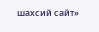шахсий сайт»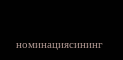номинациясининг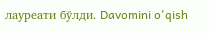лауреати бўлди. Davomini o'qish